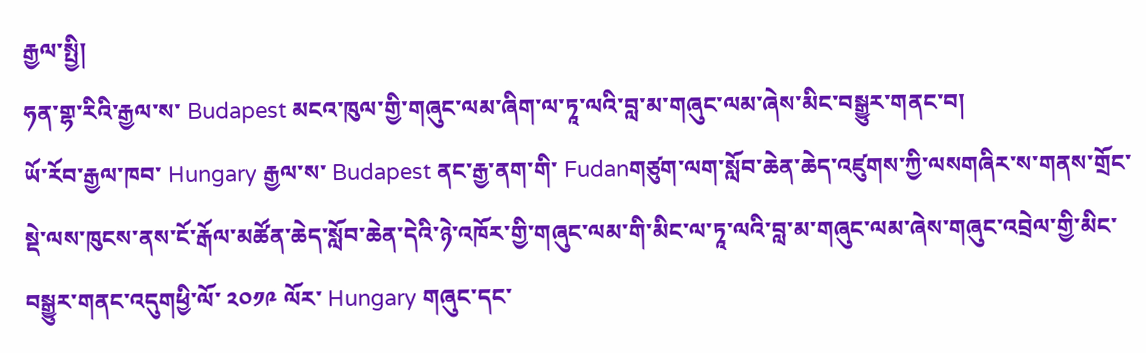རྒྱལ་སྤྱི།
ཧན་གྷ་རིའི་རྒྱལ་ས་ Budapest མངའ་ཁུལ་གྱི་གཞུང་ལམ་ཞིག་ལ་ཏཱ་ལའི་བླ་མ་གཞུང་ལམ་ཞེས་མིང་བསྒྱུར་གནང་བ།
ཡོ་རོབ་རྒྱལ་ཁབ་ Hungary རྒྱལ་ས་ Budapest ནང་རྒྱ་ནག་གི་ Fudanགཙུག་ལག་སློབ་ཆེན་ཆེད་འཛུགས་ཀྱི་ལསགཞིར་ས་གནས་གྲོང་སྡེ་ལས་ཁུངས་ནས་ངོ་རྒོལ་མཚོན་ཆེད་སློབ་ཆེན་དེའི་ཉེ་འཁོར་གྱི་གཞུང་ལམ་གི་མིང་ལ་ཏཱ་ལའི་བླ་མ་གཞུང་ལམ་ཞེས་གཞུང་འབྲེལ་གྱི་མིང་བསྒྱུར་གནང་འདུགཕྱི་ལོ་ ༢༠༡༩ ལོར་ Hungary གཞུང་དང་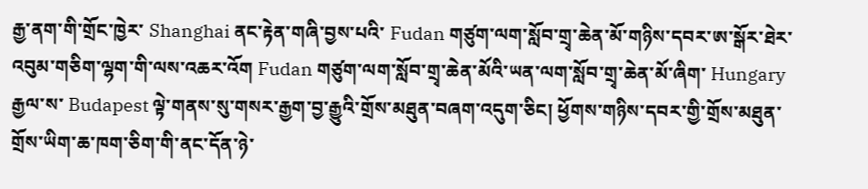རྒྱ་ནག་གི་གྲོང་ཁྱེར་ Shanghai ནང་རྟེན་གཞི་བྱས་པའི་ Fudan གཙུག་ལག་སློབ་གྲྭ་ཆེན་མོ་གཉིས་དབར་ཨ་སྒོར་ཐེར་འབུམ་གཅིག་ལྷག་གི་ལས་འཆར་འོག Fudan གཙུག་ལག་སློབ་གྲྭ་ཆེན་མོའི་ཡན་ལག་སློབ་གྲྭ་ཆེན་མོ་ཞིག་ Hungary རྒྱལ་ས་ Budapest ལྟེ་གནས་སུ་གསར་རྒྱག་བྱ་རྒྱུའི་གྲོས་མཐུན་བཞག་འདུག་ཅིང། ཕྱོགས་གཉིས་དབར་གྱི་གྲོས་མཐུན་གྲོས་ཡིག་ཆ་ཁག་ཅིག་གི་ནང་དོན་ཉེ་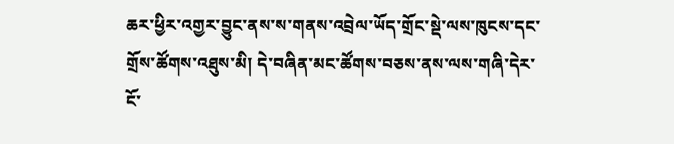ཆར་ཕྱིར་འགྱར་བྱུང་ནས་ས་གནས་འབྲེལ་ཡོད་གྲོང་སྡེ་ལས་ཁུངས་དང་གྲོས་ཚོགས་འཐུས་མི། དེ་བཞིན་མང་ཚོགས་བཅས་ནས་ལས་གཞི་དེར་ངོ་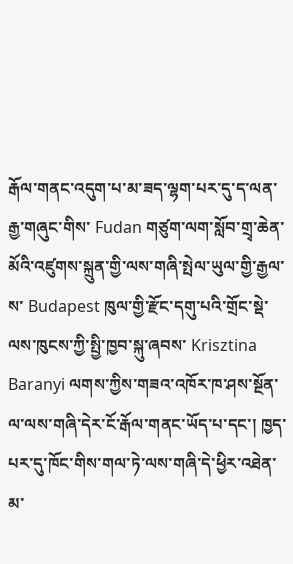རྒོལ་གནང་འདུག་པ་མ་ཟད་ལྷག་པར་དུ་ད་ལན་རྒྱ་གཞུང་གིས་ Fudan གཙུག་ལག་སློབ་གྲྭ་ཆེན་མོའི་འཛུགས་སྐྲུན་གྱི་ལས་གཞི་སྤེལ་ཡུལ་གྱི་རྒྱལ་ས་ Budapest ཁུལ་གྱི་རྫོང་དགུ་པའི་གྲོང་སྡེ་ལས་ཁུངས་ཀྱི་སྤྱི་ཁྱབ་སྐུ་ཞབས་ Krisztina Baranyi ལགས་ཀྱིས་གཟའ་འཁོར་ཁ་ཤས་སྔོན་ལ་ལས་གཞི་དེར་ངོ་རྒོལ་གནང་ཡོད་པ་དང་། ཁྱད་པར་དུ་ཁོང་གིས་གལ་ཏེ་ལས་གཞི་དེ་ཕྱིར་འཐེན་མ་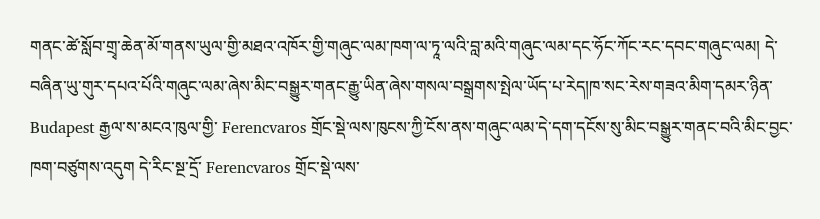གནང་ཚེ་སློབ་གྲྭ་ཆེན་མོ་གནས་ཡུལ་གྱི་མཐའ་འཁོར་གྱི་གཞུང་ལམ་ཁག་ལ་ཏཱ་ལའི་བླ་མའི་གཞུང་ལམ་དང་ཧོང་ཀོང་རང་དབང་གཞུང་ལམ། དེ་བཞིན་ཡུ་གུར་དཔའ་པོའི་གཞུང་ལམ་ཞེས་མིང་བསྒྱུར་གནང་རྒྱུ་ཡིན་ཞེས་གསལ་བསྒྲགས་སྤེལ་ཡོད་པ་རེད།ཁ་སང་རེས་གཟའ་མིག་དམར་ཉིན་ Budapest རྒྱལ་ས་མངའ་ཁུལ་གྱི་ Ferencvaros གྲོང་སྡེ་ལས་ཁུངས་ཀྱི་ངོས་ནས་གཞུང་ལམ་དེ་དག་དངོས་སུ་མིང་བསྒྱུར་གནང་བའི་མིང་བྱང་ཁག་བཙུགས་འདུག དེ་རིང་སྔ་དྲོ་ Ferencvaros གྲོང་སྡེ་ལས་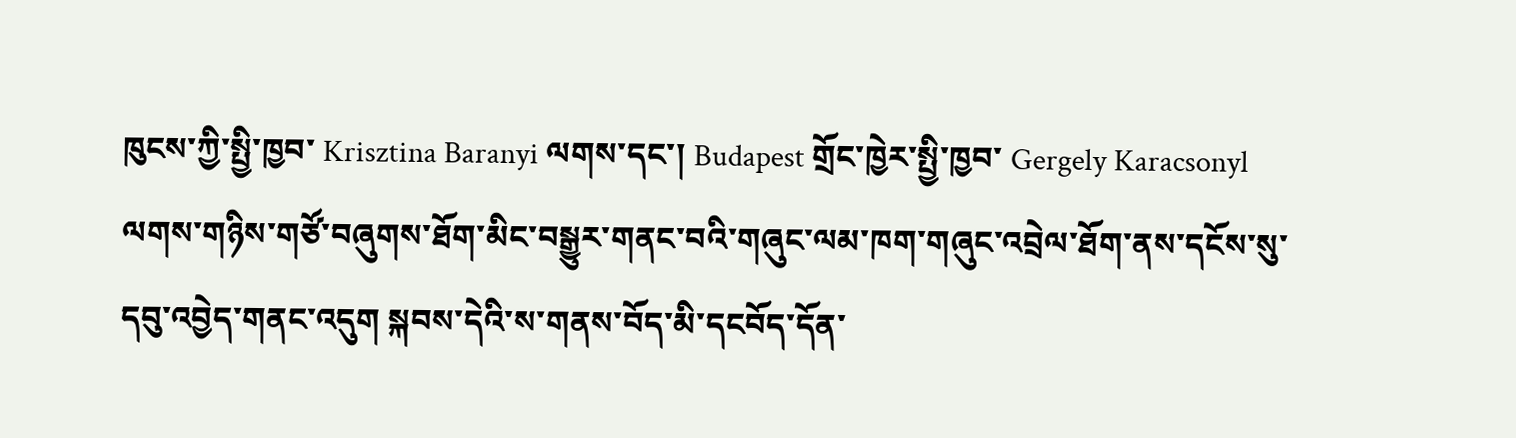ཁུངས་ཀྱི་སྤྱི་ཁྱབ་ Krisztina Baranyi ལགས་དང་། Budapest གྲོང་ཁྱེར་སྤྱི་ཁྱབ་ Gergely Karacsonyl ལགས་གཉིས་གཙོ་བཞུགས་ཐོག་མིང་བསྒྱུར་གནང་བའི་གཞུང་ལམ་ཁག་གཞུང་འབྲེལ་ཐོག་ནས་དངོས་སུ་དབུ་འབྱེད་གནང་འདུག སྐབས་དེའི་ས་གནས་བོད་མི་དངབོད་དོན་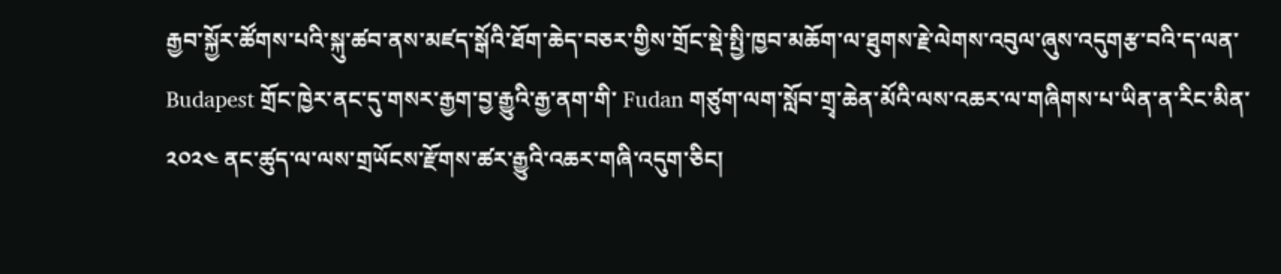རྒྱབ་སྐྱོར་ཚོགས་པའི་སྐུ་ཚབ་ནས་མཛད་སྒོའི་ཐོག་ཆེད་བཅར་གྱིས་གྲོང་སྡེ་སྤྱི་ཁྱབ་མཆོག་ལ་ཐུགས་རྗེ་ལེགས་འབུལ་ཞུས་འདུགརྩ་བའི་ད་ལན་ Budapest གྲོང་ཁྱེར་ནང་དུ་གསར་རྒྱག་བྱ་རྒྱུའི་རྒྱ་ནག་གི་ Fudan གཙུག་ལག་སློབ་གྲྭ་ཆེན་མོའི་ལས་འཆར་ལ་གཞིགས་པ་ཡིན་ན་རིང་མིན་ ༢༠༢༤ ནང་ཚུད་ལ་ལས་གྲཡོངས་རྫོགས་ཚར་རྒྱུའི་འཆར་གཞི་འདུག་ཅིང།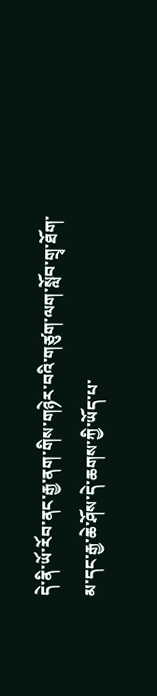དེ་ནི་ཡོ་རོབ་ནང་རྒྱ་ནག་གིས་གཉེར་བའི་གཙུག་ལག་སློབ་གྲྭ་ཐོག་མ་དང་རྒྱ་ཆེ་ཤོས་དེ་ཆགས་ཀྱི་ཡོད་པ་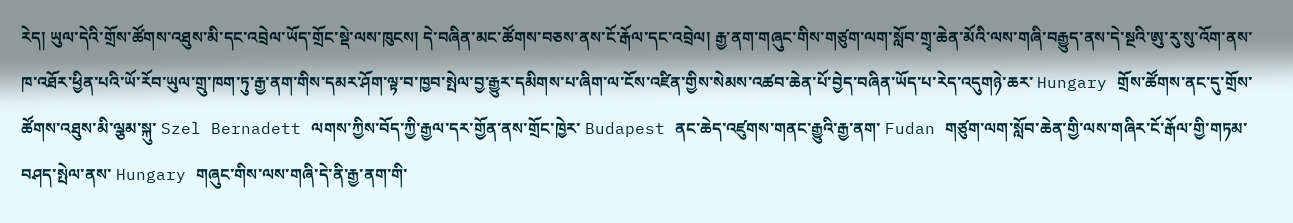རེད། ཡུལ་དེའི་གྲོས་ཚོགས་འཐུས་མི་དང་འབྲེལ་ཡོད་གྲོང་སྡེ་ལས་ཁུངས། དེ་བཞིན་མང་ཚོགས་བཅས་ནས་ངོ་རྒོལ་དང་འབྲེལ། རྒྱ་ནག་གཞུང་གིས་གཙུག་ལག་སློབ་གྲྭ་ཆེན་མོའི་ལས་གཞི་བརྒྱུད་ནས་དེ་སྔའི་ཨུ་རུ་སུ་འོག་ནས་ཁ་འཐོར་ཕྱིན་པའི་ཡོ་རོབ་ཡུལ་གྲུ་ཁག་ཏུ་རྒྱ་ནག་གིས་དམར་ཤོག་ལྟ་བ་ཁྱབ་སྤེལ་བྱ་རྒྱུར་དམིགས་པ་ཞིག་ལ་ངོས་འཛིན་གྱིས་སེམས་འཚབ་ཆེན་པོ་བྱེད་བཞིན་ཡོད་པ་རེད་འདུགཉེ་ཆར་ Hungary གྲོས་ཚོགས་ནང་དུ་གྲོས་ཚོགས་འཐུས་མི་ལྕམ་སྐུ་ Szel Bernadett ལགས་ཀྱིས་བོད་ཀྱི་རྒྱལ་དར་གྱོན་ནས་གྲོང་ཁྱེར་ Budapest ནང་ཆེད་འཛུགས་གནང་རྒྱུའི་རྒྱ་ནག་ Fudan གཙུག་ལག་སློབ་ཆེན་གྱི་ལས་གཞིར་ངོ་རྒོལ་གྱི་གཏམ་བཤད་སྤེལ་ནས་ Hungary གཞུང་གིས་ལས་གཞི་དེ་ནི་རྒྱ་ནག་གི་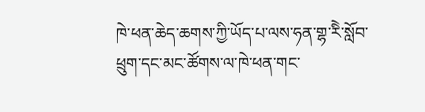ཁེ་ཕན་ཆེད་ཆགས་ཀྱི་ཡོད་པ་ལས་ཧན་གྷ་རིེ་སློབ་ཕྲུག་དང་མང་ཚོགས་ལ་ཁེ་ཕན་གང་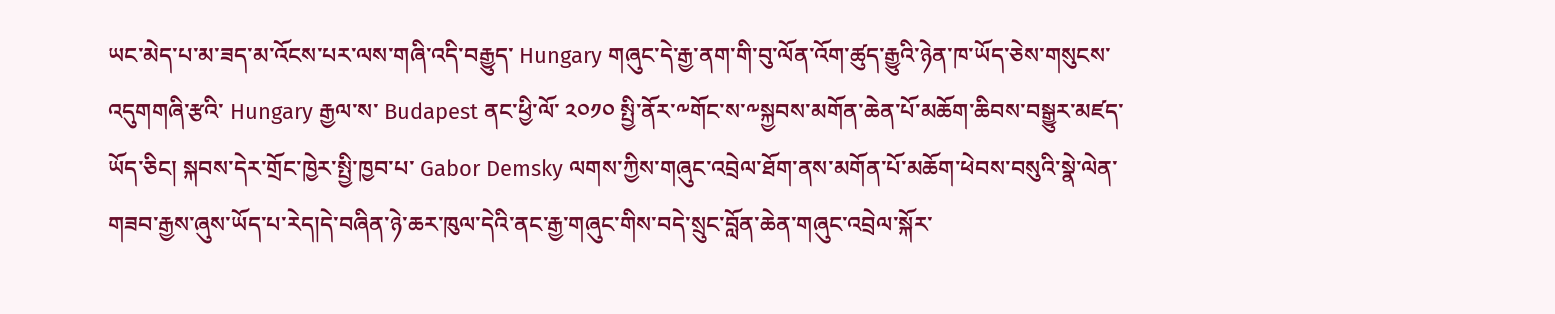ཡང་མེད་པ་མ་ཟད་མ་འོངས་པར་ལས་གཞི་འདི་བརྒྱུད་ Hungary གཞུང་དེ་རྒྱ་ནག་གི་བུ་ལོན་འོག་ཚུད་རྒྱུའི་ཉེན་ཁ་ཡོད་ཅེས་གསུངས་འདུགགཞི་རྩའི་ Hungary རྒྱལ་ས་ Budapest ནང་ཕྱི་ལོ་ ༢༠༡༠ སྤྱི་ནོར་༸གོང་ས་༸སྐྱབས་མགོན་ཆེན་པོ་མཆོག་ཆིབས་བསྒྱུར་མཛད་ཡོད་ཅིང། སྐབས་དེར་གྲོང་ཁྱེར་སྤྱི་ཁྱབ་པ་ Gabor Demsky ལགས་ཀྱིས་གཞུང་འབྲེལ་ཐོག་ནས་མགོན་པོ་མཆོག་ཕེབས་བསུའི་སྣེ་ལེན་གཟབ་རྒྱས་ཞུས་ཡོད་པ་རེད།དེ་བཞིན་ཉེ་ཆར་ཁུལ་དེའི་ནང་རྒྱ་གཞུང་གིས་བདེ་སྲུང་བློན་ཆེན་གཞུང་འབྲེལ་སྐོར་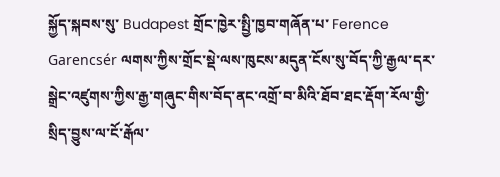སྐྱོད་སྐབས་སུ་ Budapest གྲོང་ཁྱེར་སྤྱི་ཁྱབ་གཞོན་པ་ Ference Garencsér ལགས་ཀྱིས་གྲོང་སྡེ་ལས་ཁུངས་མདུན་ངོས་སུ་བོད་ཀྱི་རྒྱལ་དར་སྒྲེང་འཛུགས་ཀྱིས་རྒྱ་གཞུང་གིས་བོད་ནང་འགྲོ་བ་མིའི་ཐོབ་ཐང་རྡོག་རོལ་གྱི་སྲིད་བྱུས་ལ་ངོ་རྒོལ་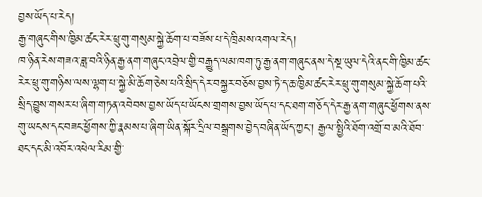བྱས་ཡོད་པ་རེད།
རྒྱ་གཞུང་གིས་ཁྱིམ་ཚང་རེར་ཕྲུ་གུ་གསུམ་སྐྱེ་ཆོག་པ་བཟོས་པ་དེ་ཁྲིམས་འགལ་རེད།
ཁ་ཉིན་རེས་གཟའ་ཟླ་བའི་ཉིན་རྒྱ་ནག་གཞུང་འབྲེལ་གྱི་བརྒྱུད་ལམ་ཁག་ཏུ་རྒྱ་ནག་གཞུང་ནས་དེ་སྔ་ཡུལ་དེའི་ནང་གི་ཁྱིམ་ཚང་རེར་ཕྲུ་གུ་གཉིས་ལས་ལྷག་པ་སྐྱེ་མི་ཆོག་ཅེས་པའི་སྲིད་དེར་བསྐྱར་བཅོས་བྱས་ཏེ་ད་ཆ་ཁྱིམ་ཚང་རེར་ཕྲུ་གུ་གསུམ་སྐྱེ་ཆོག་པའི་སྲིད་བྱུས་གསར་པ་ཞིག་གཏན་འབེབས་བྱས་ཡོད་པ་ཡོངས་གྲགས་བྱས་ཡོད་པ་དང་ཐག་གཅོད་དེར་རྒྱ་ནག་གཞུང་ཕྱོགས་ནས་གུ་ཡངས་དང་བཟང་ཕྱོགས་ཀྱི་རྣམས་པ་ཞིག་ཡིན་སྐོར་དྲིལ་བསྒྲགས་བྱེད་བཞིན་ཡོད་ཀྱང་། རྒྱལ་སྤྱིའི་ཐོག་འགྲོ་བ་མའི་ཐོབ་ཐང་དང་མི་འབོར་འཕེལ་རིམ་གྱི་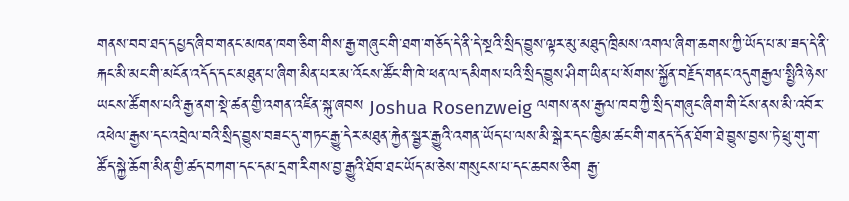གནས་བབ་ཐད་དཔྱད་ཞིབ་གནང་མཁན་ཁག་ཅིག་གིས་རྒྱ་གཞུང་གི་ཐག་གཅོད་དེ་ནི་དེ་སྔའི་སྲིད་བྱུས་ལྟར་མུ་མཐུད་ཁྲིམས་འགལ་ཞིག་ཆགས་ཀྱི་ཡོད་པ་མ་ཟད་དེ་ནི་རྐང་མི་མང་གི་མངོན་འདོད་དང་མཐུན་པ་ཞིག་མིན་པར་མ་འོངས་ཚོང་གི་ཁེ་ཕན་ལ་དམིགས་པའི་སྲིད་བྱུས་ཤིག་ཡིན་པ་སོགས་སྐྱོན་བརྗོད་གནང་འདུགརྒྱལ་སྤྱིའི་ཉེས་ཡངས་ཚོགས་པའི་རྒྱ་ནག་སྡེ་ཚན་གྱི་འགན་འཛིན་སྐུ་ཞབས Joshua Rosenzweig ལགས་ནས་རྒྱལ་ཁབ་ཀྱི་སྲིད་གཞུང་ཞིག་གི་ངོས་ནས་མི་འབོར་འཕེལ་རྒྱས་དང་འབྲེལ་བའི་སྲིད་བྱུས་བཟང་དུ་གཏང་རྒྱུ་དེར་མཐུན་རྐྱེན་སྦྱར་རྒྱུའི་འགན་ཡོད་པ་ལས་མི་སྒེར་དང་ཁྱིམ་ཚང་གི་གནད་དོན་ཐོག་ཐེ་བྱུས་བྱས་ཏེ་ཕྲུ་གུ་ག་ཚོད་སྐྱེ་ཆོག་མིན་གྱི་ཚད་བཀག་དང་དམ་དྲག་རིགས་བྱ་རྒྱུའི་ཐོབ་ཐང་ཡོད་མ་ཅེས་གསུངས་པ་དང་ཆབས་ཅིག རྒྱ་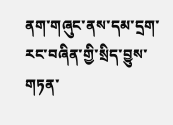ནག་གཞུང་ནས་དམ་དྲག་རང་བཞིན་གྱི་སྲིད་བྱུས་གཏན་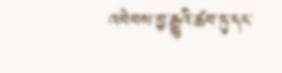འབེབས་བྱ་རྒྱུའི་ཚབ་ཏུ་དང་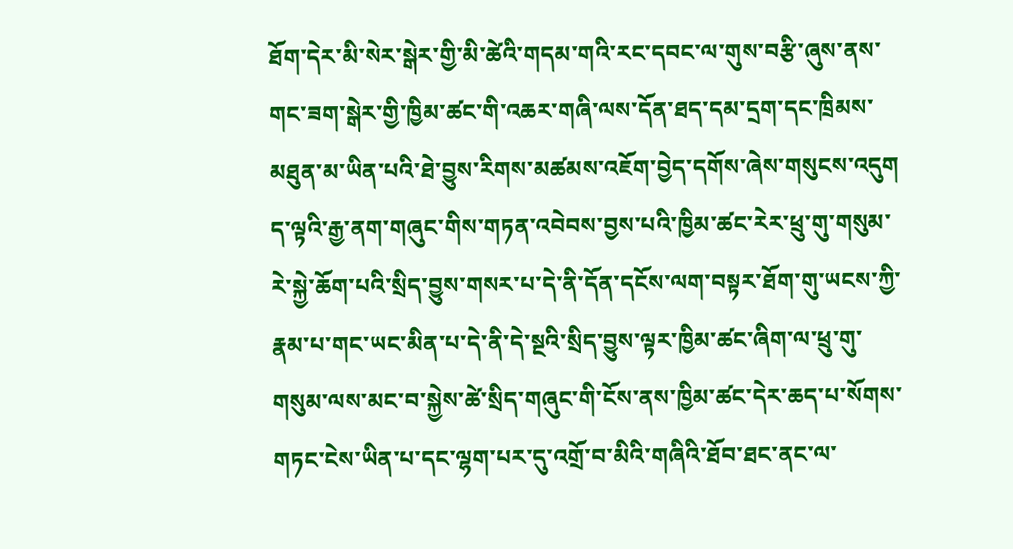ཐོག་དེར་མི་སེར་སྒེར་གྱི་མི་ཚེའི་གདམ་གའི་རང་དབང་ལ་གུས་བརྩི་ཞུས་ནས་གང་ཟག་སྒེར་གྱི་ཁྱིམ་ཚང་གི་འཆར་གཞི་ལས་དོན་ཐད་དམ་དྲག་དང་ཁྲིམས་མཐུན་མ་ཡིན་པའི་ཐེ་བྱུས་རིགས་མཚམས་འཇོག་བྱེད་དགོས་ཞེས་གསུངས་འདུག ད་ལྟའི་རྒྱ་ནག་གཞུང་གིས་གཏན་འབེབས་བྱས་པའི་ཁྱིམ་ཚང་རེར་ཕྲུ་གུ་གསུམ་རེ་སྐྱེ་ཆོག་པའི་སྲིད་བྱུས་གསར་པ་དེ་ནི་དོན་དངོས་ལག་བསྟར་ཐོག་གུ་ཡངས་ཀྱི་རྣམ་པ་གང་ཡང་མིན་པ་དེ་ནི་དེ་སྔའི་སྲིད་བྱུས་ལྟར་ཁྱིམ་ཚང་ཞིག་ལ་ཕྲུ་གུ་གསུམ་ལས་མང་བ་སྐྱེས་ཚེ་སྲིད་གཞུང་གི་ངོས་ནས་ཁྱིམ་ཚང་དེར་ཆད་པ་སོགས་གཏང་ངེས་ཡིན་པ་དང་ལྷག་པར་དུ་འགྲོ་བ་མིའི་གཞིའི་ཐོབ་ཐང་ནང་ལ་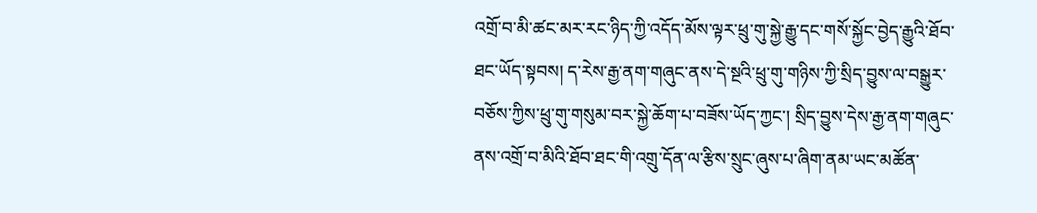འགྲོ་བ་མི་ཚང་མར་རང་ཉིད་ཀྱི་འདོད་མོས་ལྟར་ཕྲུ་གུ་སྐྱེ་རྒྱུ་དང་གསོ་སྐྱོང་བྱེད་རྒྱུའི་ཐོབ་ཐང་ཡོད་སྟབས། ད་རེས་རྒྱ་ནག་གཞུང་ནས་དེ་སྔའི་ཕྲུ་གུ་གཉིས་ཀྱི་སྲིད་བྱུས་ལ་བསྒྱུར་བཅོས་ཀྱིས་ཕྲུ་གུ་གསུམ་བར་སྐྱེ་ཆོག་པ་བཟོས་ཡོད་ཀྱང་། སྲིད་བྱུས་དེས་རྒྱ་ནག་གཞུང་ནས་འགྲོ་བ་མིའི་ཐོབ་ཐང་གི་འགྲུ་དོན་ལ་རྩིས་སྲུང་ཞུས་པ་ཞིག་ནམ་ཡང་མཚོན་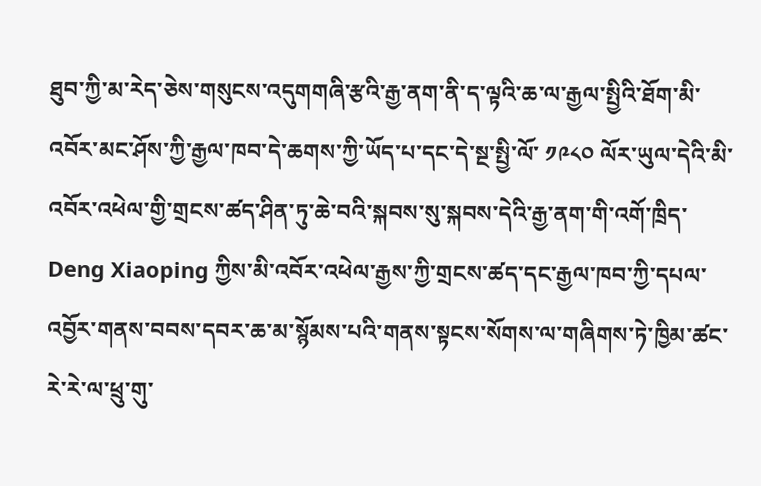ཐུབ་ཀྱི་མ་རེད་ཅེས་གསུངས་འདུགགཞི་རྩའི་རྒྱ་ནག་ནི་ད་ལྟའི་ཆ་ལ་རྒྱལ་སྤྱིའི་ཐོག་མི་འབོར་མང་ཤོས་ཀྱི་རྒྱལ་ཁབ་དེ་ཆགས་ཀྱི་ཡོད་པ་དང་དེ་སྔ་སྤྱི་ལོ་ ༡༩༨༠ ལོར་ཡུལ་དེའི་མི་འབོར་འཕེལ་གྱི་གྲངས་ཚད་ཤིན་ཏུ་ཆེ་བའི་སྐབས་སུ་སྐབས་དེའི་རྒྱ་ནག་གི་འགོ་ཁྲིད་ Deng Xiaoping ཀྱིས་མི་འབོར་འཕེལ་རྒྱས་ཀྱི་གྲངས་ཚད་དང་རྒྱལ་ཁབ་ཀྱི་དཔལ་འབྱོར་གནས་བབས་དབར་ཆ་མ་སྙོམས་པའི་གནས་སྟངས་སོགས་ལ་གཞིགས་ཏེ་ཁྱིམ་ཚང་རེ་རེ་ལ་ཕྲུ་གུ་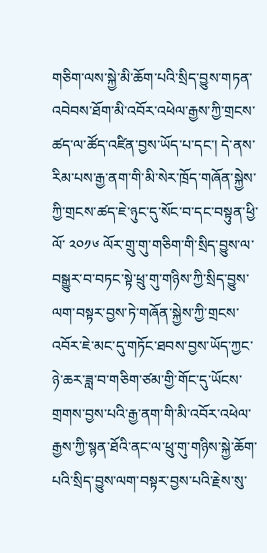གཅིག་ལས་སྐྱེ་མི་ཆོག་པའི་སྲིད་བྱུས་གཏན་འབེབས་ཐོག་མི་འབོར་འཕེལ་རྒྱས་ཀྱི་གྲངས་ཚད་ལ་ཚོད་འཛིན་བྱས་ཡོད་པ་དང་། དེ་ནས་རིམ་པས་རྒྱ་ནག་གི་མི་སེར་ཁྲོད་གཞོན་སྐྱེས་ཀྱི་གྲངས་ཚད་ཇེ་ཉུང་དུ་སོང་བ་དང་བསྟུན་ཕྱི་ལོ་ ༢༠༡༦ ལོར་གྲུ་གུ་གཅིག་གི་སྲིད་བྱུས་ལ་བསྒྱུར་བ་བཏང་སྟེ་ཕྲུ་གུ་གཉིས་ཀྱི་སྲིད་བྱུས་ལག་བསྟར་བྱས་ཏེ་གཞོན་སྐྱེས་ཀྱི་གྲངས་འབོར་ཇེ་མང་དུ་གཏོང་ཐབས་བྱས་ཡོད་ཀྱང་ཉེ་ཆར་ཟླ་བ་གཅིག་ཙམ་གྱི་གོང་དུ་ཡོངས་གྲགས་བྱས་པའི་རྒྱ་ནག་གི་མི་འབོར་འཕེལ་རྒྱས་ཀྱི་སྙན་ཐོའི་ནང་ལ་ཕྲུ་གུ་གཉིས་སྐྱེ་ཆོག་པའི་སྲིད་བྱུས་ལག་བསྟར་བྱས་པའི་རྗེས་སུ་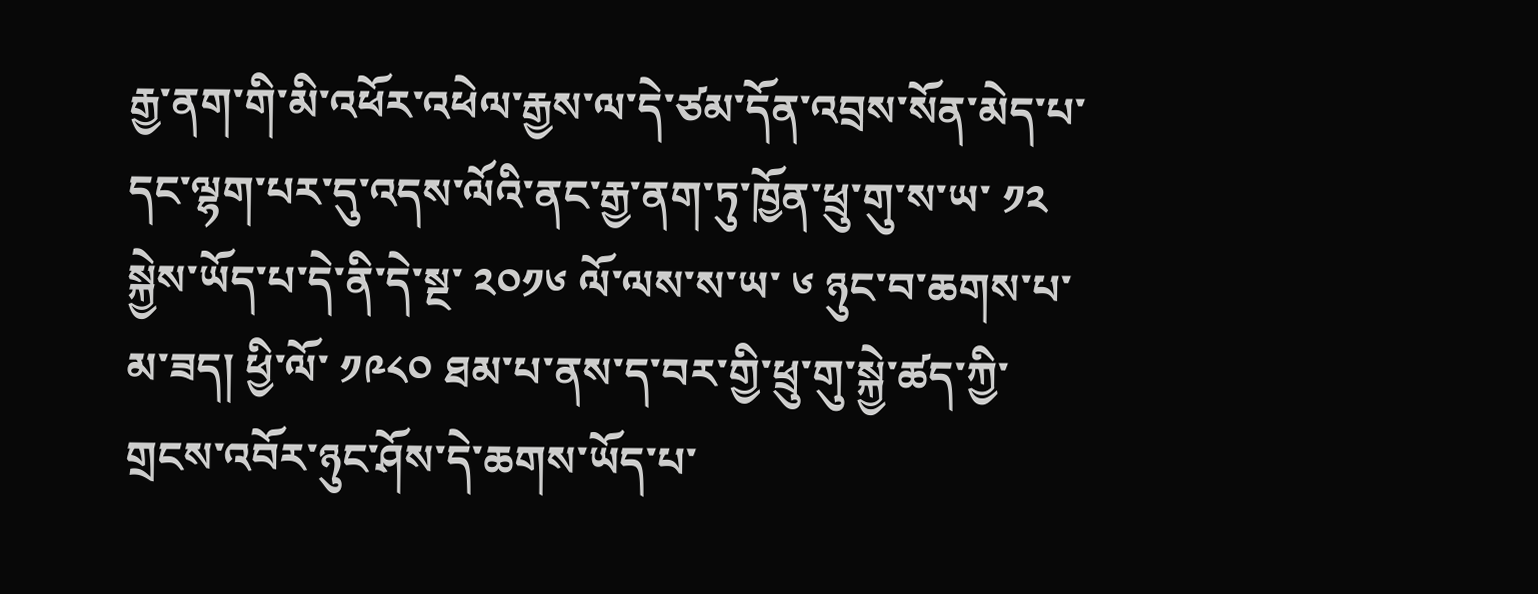རྒྱ་ནག་གི་མི་འཕོར་འཕེལ་རྒྱས་ལ་དེ་ཙམ་དོན་འབྲས་སོན་མེད་པ་དང་ལྷག་པར་དུ་འདས་ལོའི་ནང་རྒྱ་ནག་ཏུ་ཁྱོན་ཕྲུ་གུ་ས་ཡ་ ༡༢ སྐྱེས་ཡོད་པ་དེ་ནི་དེ་སྔ་ ༢༠༡༦ ལོ་ལས་ས་ཡ་ ༦ ཉུང་བ་ཆགས་པ་མ་ཟད། ཕྱི་ལོ་ ༡༩༨༠ ཐམ་པ་ནས་ད་བར་གྱི་ཕྲུ་གུ་སྐྱེ་ཚད་ཀྱི་གྲངས་འབོར་ཉུང་ཤོས་དེ་ཆགས་ཡོད་པ་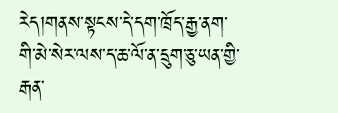རེད།གནས་སྟངས་དེ་དག་ཁྲོད་རྒྱ་ནག་གི་མེ་སེར་ལས་ད་ཆ་ལོ་ན་དྲུག་ཅུ་ཡན་གྱི་རྒན་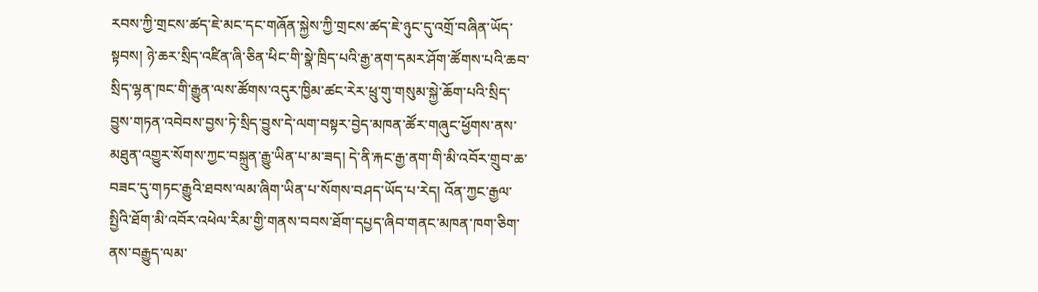རབས་ཀྱི་གྲངས་ཚད་ཇེ་མང་དང་གཞོན་སྐྱེས་ཀྱི་གྲངས་ཚད་ཇེ་ཉུང་དུ་འགྲོ་བཞིན་ཡོད་སྟབས། ཉེ་ཆར་སྲིད་འཛིན་ཞི་ཅིན་ཕིང་གི་སྣེ་ཁྲིད་པའི་རྒྱ་ནག་དམར་ཤོག་ཚོགས་པའི་ཆབ་སྲིད་ལྷན་ཁང་གི་རྒྱུན་ལས་ཚོགས་འདུར་ཁྱིམ་ཚང་རེར་ཕྲུ་གུ་གསུམ་སྐྱེ་ཆོག་པའི་སྲིད་བྱུས་གཏན་འབེབས་བྱས་ཏེ་སྲིད་བྱུས་དེ་ལག་བསྟར་བྱེད་མཁན་ཚོར་གཞུང་ཕྱོགས་ནས་མཐུན་འགྱུར་སོགས་ཀྱང་བསྐྲུན་རྒྱུ་ཡིན་པ་མ་ཟད། དེ་ནི་རྐང་རྒྱ་ནག་གི་མི་འབོར་གྲུབ་ཆ་བཟང་དུ་གཏང་རྒྱུའི་ཐབས་ལམ་ཞིག་ཡིན་པ་སོགས་བཤད་ཡོད་པ་རེད། འོན་ཀྱང་རྒྱལ་སྤྱིའི་ཐོག་མི་འབོར་འཕེལ་རིམ་གྱི་གནས་བབས་ཐོག་དཔྱད་ཞིབ་གནང་མཁན་ཁག་ཅིག་ནས་བརྒྱུད་ལམ་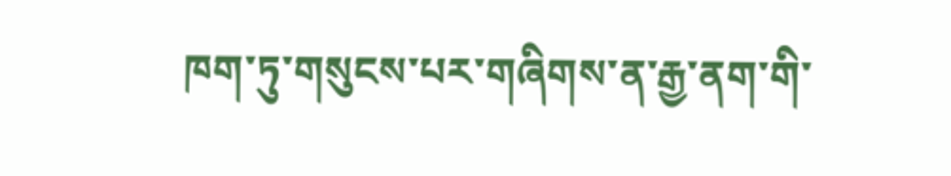ཁག་ཏུ་གསུངས་པར་གཞིགས་ན་རྒྱ་ནག་གི་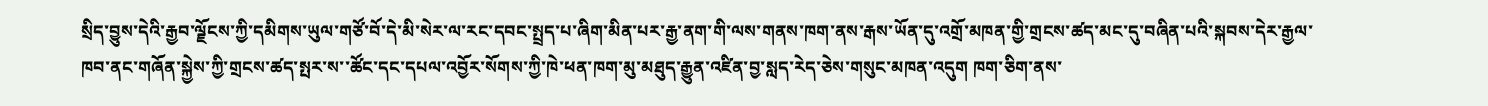སྲིད་བྱུས་དེའི་རྒྱབ་ལྗོངས་ཀྱི་དམིགས་ཡུལ་གཙོ་བོ་དེ་མི་སེར་ལ་རང་དབང་སྤྲད་པ་ཞིག་མིན་པར་རྒྱ་ནག་གི་ལས་གནས་ཁག་ནས་རྒས་ཡོན་དུ་འགྲོ་མཁན་གྱི་གྲངས་ཚད་མང་དུ་བཞིན་པའི་སྐབས་དེར་རྒྱལ་ཁབ་ནང་གཞོན་སྐྱེས་ཀྱི་གྲངས་ཚད་སྤར་ས་་ཚོང་དང་དཔལ་འབྱོར་སོགས་ཀྱི་ཁེ་ཕན་ཁག་མུ་མཐུད་རྒྱུན་འཛིན་བྱ་སླད་རེད་ཅེས་གསུང་མཁན་འདུག ཁག་ཅིག་ནས་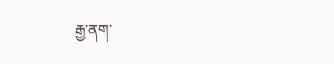རྒྱ་ནག་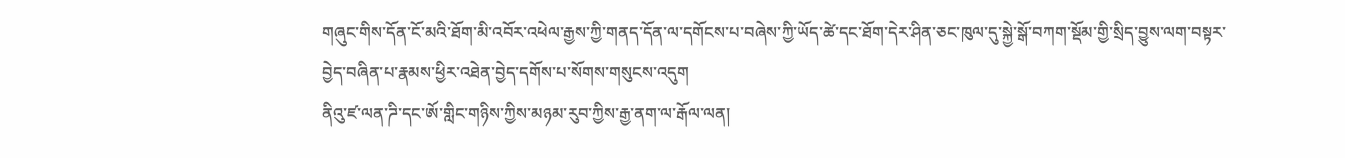གཞུང་གིས་དོན་ངོ་མའི་ཐོག་མི་འབོར་འཕེལ་རྒྱས་ཀྱི་གནད་དོན་ལ་དགོངས་པ་བཞེས་ཀྱི་ཡོད་ཚེ་དང་ཐོག་དེར་ཤིན་ཅང་ཁུལ་དུ་སྐྱེ་སྒོ་བཀག་སྡོམ་གྱི་སྲིད་བྱུས་ལག་བསྟར་བྱེད་བཞིན་པ་རྣམས་ཕྱིར་འཐེན་བྱེད་དགོས་པ་སོགས་གསུངས་འདུག
ནིའུ་ཛ་ལན་ཌི་དང་ཨོ་གླིང་གཉིས་ཀྱིས་མཉམ་རུབ་ཀྱིས་རྒྱ་ནག་ལ་རྒོལ་ལན།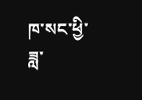ཁ་སང་ཕྱི་ཟླ་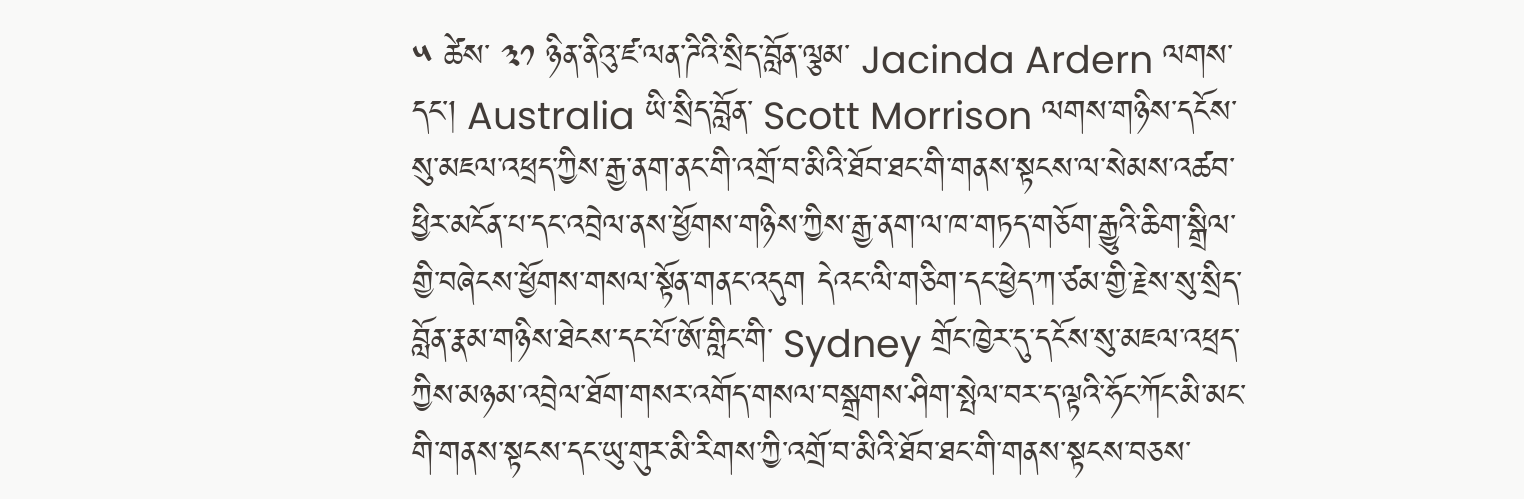༥ ཚེས་ ༣༡ ཉིན་ནིའུ་ཛ་ལན་ཌིའི་སྲིད་བློན་ལྕམ་ Jacinda Ardern ལགས་དང་། Australia ཡི་སྲིད་བློན་ Scott Morrison ལགས་གཉིས་དངོས་སུ་མཇལ་འཕྲད་ཀྱིས་རྒྱ་ནག་ནང་གི་འགྲོ་བ་མིའི་ཐོབ་ཐང་གི་གནས་སྟངས་ལ་སེམས་འཚབ་ཕྱིར་མངོན་པ་དང་འབྲེལ་ནས་ཕྱོགས་གཉིས་ཀྱིས་རྒྱ་ནག་ལ་ཁ་གཏད་གཅོག་རྒྱུའི་ཆིག་སྒྲིལ་གྱི་བཞེངས་ཕྱོགས་གསལ་སྟོན་གནང་འདུག དེའང་ལི་གཅིག་དང་ཕྱེད་ཀ་ཙམ་གྱི་རྗེས་སུ་སྲིད་བློན་རྣམ་གཉིས་ཐེངས་དང་པོ་ཨོ་གླིང་གི་ Sydney གྲོང་ཁྱེར་དུ་དངོས་སུ་མཇལ་འཕྲད་ཀྱིས་མཉམ་འབྲེལ་ཐོག་གསར་འགོད་གསལ་བསྒྲགས་ཤིག་སྤེལ་བར་ད་ལྟའི་ཧོང་ཀོང་མི་མང་གི་གནས་སྟངས་དང་ཡུ་གུར་མི་རིགས་ཀྱི་འགྲོ་བ་མིའི་ཐོབ་ཐང་གི་གནས་སྟངས་བཅས་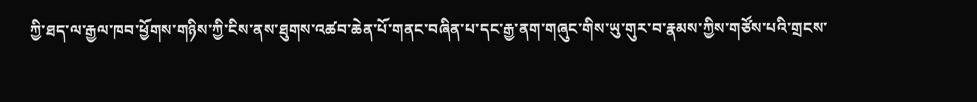ཀྱི་ཐད་ལ་རྒྱལ་ཁབ་ཕྱོགས་གཉིས་ཀྱི་ངིས་ནས་ཐུགས་འཚབ་ཆེན་པོ་གནང་བཞིན་པ་དང་རྒྱ་ནག་གཞུང་གིས་ཡུ་གུར་བ་རྣམས་ཀྱིས་གཙོས་པའི་གྲངས་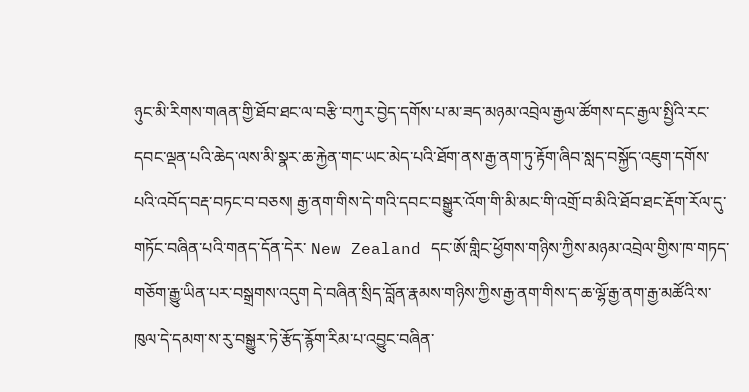ཉུང་མི་རིགས་གཞན་གྱི་ཐོབ་ཐང་ལ་བརྩི་བཀུར་བྱེད་དགོས་པ་མ་ཟད་མཉམ་འབྲེལ་རྒྱལ་ཚོགས་དང་རྒྱལ་སྤྱིའི་རང་དབང་ལྡན་པའི་ཆེད་ལས་མི་སྣར་ཆ་རྐྱེན་གང་ཡང་མེད་པའི་ཐོག་ནས་རྒྱ་ནག་ཏུ་རྟོག་ཞིབ་སླད་བསྐྱོད་འཇུག་དགོས་པའི་འབོད་བརྡ་བཏང་བ་བཅས། རྒྱ་ནག་གིས་དེ་གའི་དབང་བསྒྱུར་འོག་གི་མི་མང་གི་འགྲོ་བ་མིའི་ཐོབ་ཐང་རྡོག་རོལ་དུ་གཏོང་བཞིན་པའི་གནད་དོན་དེར་ New Zealand དང་ཨོ་གླིང་ཕྱོགས་གཉིས་ཀྱིས་མཉམ་འབྲེལ་གྱིས་ཁ་གཏད་གཅོག་རྒྱུ་ཡིན་པར་བསྒྲགས་འདུག དེ་བཞིན་སྲིད་བློན་རྣམས་གཉིས་ཀྱིས་རྒྱ་ནག་གིས་ད་ཆ་ལྷོ་རྒྱ་ནག་རྒྱ་མཚོའི་ས་ཁུལ་དེ་དམག་ས་རུ་བསྒྱུར་ཏེ་རྩོད་རྙོག་རིམ་པ་འབྱུང་བཞིན་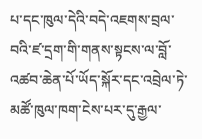པ་དང་ཁུལ་དེའི་བདེ་འཇགས་བྲལ་བའི་ཛ་དྲག་གི་གནས་སྟངས་ལ་བློ་འཚབ་ཆེན་པོ་ཡོད་སྐོར་དང་འབྲེལ་ཏེ་མཚོ་ཁུལ་ཁག་ངེས་པར་དུ་རྒྱལ་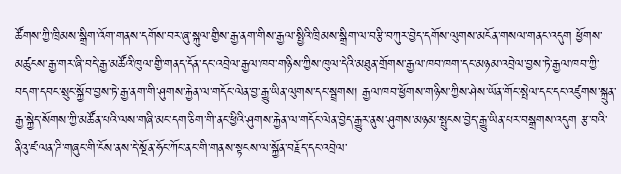ཚོགས་ཀྱི་ཁྲིམས་སྒྲིག་འོག་གནས་དགོས་བར་ཞུ་སྐུལ་གྱིས་རྒྱ་ནག་གིས་རྒྱལ་སྤྱིའི་ཁྲིམས་སྒྲིག་ལ་བརྩི་བཀུར་བྱེད་དགོས་ལུགས་མངོན་གསལ་གནང་འདུག ཕྱོགས་མཚུངས་རྒྱ་གར་ཞི་བདེ་རྒྱ་མཚོའི་ཁུལ་གྱི་གནད་དོན་དང་འབྲེལ་རྒྱལ་ཁབ་གཉིས་ཀྱིས་ཁུལ་དེའི་མཐུན་གྲོགས་རྒྱལ་ཁབ་ཁག་དང་མཉམ་འབྲེལ་བྱས་ཏེ་རྒྱལ་ཁབ་ཀྱི་བདག་དབང་སྲུང་སྐྱོབ་བྱས་ཏེ་རྒྱ་ནག་གི་ཤུགས་རྐྱེན་ལ་གདོང་ལེན་བྱ་རྒྱུ་ཡིན་ལུགས་དང་སྦྲགས། རྒྱལ་ཁབ་ཕྱོགས་གཉིས་ཀྱིས་ཤེས་ཡོན་གོང་སྤེལ་དང་དང་འཛུགས་སྐྲུན་རྒྱ་སྐྱེད་སོགས་ཀྱི་མཚོན་པའི་ལས་གཞི་མང་དག་ཅིག་གི་ནང་ཕྱིའི་ཤུགས་རྐྱེན་ལ་གདོང་ལེན་བྱེད་རྒྱུར་ནུས་ཤུགས་མཉམ་སྤུངས་བྱེད་རྒྱུ་ཡིན་པར་བསྒྲགས་འདུག རྩ་བའི་ནིའུ་ཛ་ལན་ཌི་གཞུང་གི་ངོས་ནས་དེ་སྔོན་ཧོང་ཀོང་ནང་གི་གནས་སྟངས་ལ་སྐྱོན་བརྗོད་དང་འབྲེལ་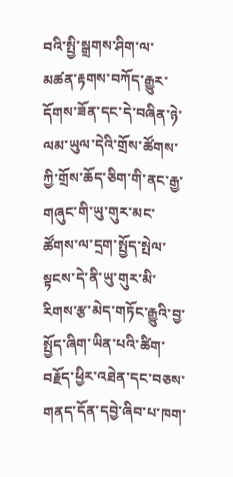བའི་སྤྱི་སྒྲགས་ཤིག་ལ་མཚན་རྟགས་བཀོད་རྒྱུར་དོགས་ཟོན་དང་དེ་བཞིན་ཉེ་ལམ་ཡུལ་དེའི་གྲོས་ཚོགས་ཀྱི་གྲོས་ཆོད་ཅིག་གི་ནང་རྒྱ་གཞུང་གི་ཡུ་གུར་མང་ཚོགས་ལ་དྲག་སྤྱོད་སྤེལ་སྟངས་དེ་ནི་ཡུ་གུར་མི་རིགས་རྩ་མེད་གཏོང་རྒྱུའི་བྱ་སྤྱོད་ཞིག་ཡིན་པའི་ཚིག་བརྗོད་ཕྱིར་འཐེན་དང་བཅས་གནད་དོན་དབྱེ་ཞིབ་པ་ཁག་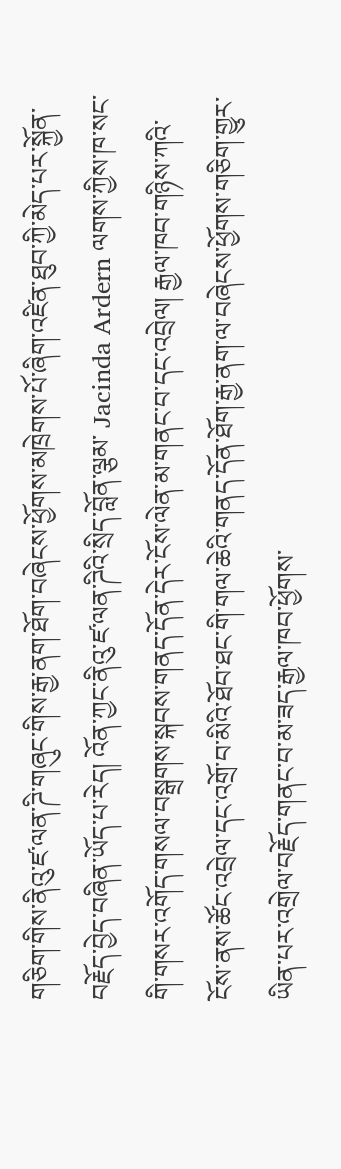གཅིག་གིས་ནིའུ་ཛ་ལན་ཌི་གཞུང་གིས་རྒྱ་ནག་ཐོག་བཞེངས་ཕྱོགས་མཁྲེགས་པོ་ཞིག་འཛིན་ཐུབ་ཀྱི་མེད་པར་སྐྱོན་བརྗོད་བྱེད་བཞིན་ཡོད་པ་རེད། འོན་ཀྱང་ནིའུ་ཛ་ལན་ཌིའི་སྲིད་བློན་ལྕམ་ Jacinda Ardern ལགས་ཀྱིས་ཁ་སང་གི་གསར་འགོད་གསལ་བསྒྲགས་སྐབས་གནད་དོན་དེར་ངོས་ལེན་མ་གནང་བ་དང་འབྲེལ། རྒྱལ་ཁབ་གཉིས་ཀའི་ངོས་ནས་ཚོང་འབྲེལ་དང་འགྲོ་བ་མིའི་ཐོབ་ཐང་གི་གལ་ཆེའི་གནད་དོན་ཐོག་རྒྱ་ནག་ལ་བཞེངས་ཕྱོགས་གཅིག་གྱུར་ཡིན་པར་འགྲེལ་བརྗོད་གནང་བ་མ་ཟད་རྒྱལ་ཁབ་ཕྱོགས་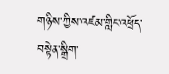གཉིས་ཀྱིས་འཛམ་གླིང་འཕྲོད་བསྟེན་སྒྲིག་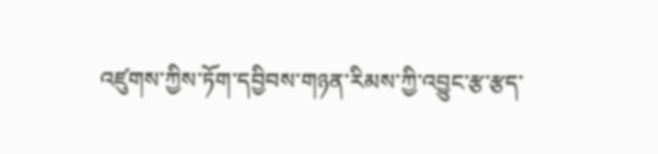འཛུགས་ཀྱིས་ཏོག་དབྱིབས་གཉན་རིམས་ཀྱི་འབྱུང་རྩ་རྩད་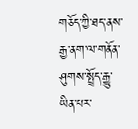གཅོད་ཀྱི་ཐད་ནས་རྒྱ་ནག་ལ་གནོན་ཤུགས་སྤྲོད་རྒྱུ་ཡིན་པར་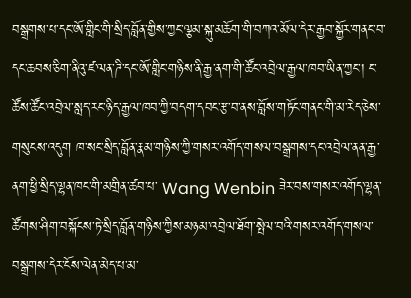བསྒྲགས་པ་དང་ཨོ་གླིང་གི་སྲིད་བློན་གྱིས་ཀྱང་ལྕམ་སྐུ་མཆོག་གི་བཀའ་མོལ་དེར་རྒྱབ་སྐྱོར་གནང་བ་དང་ཆབས་ཅིག་ནིའུ་ཛ་ལན་ཌི་དང་ཨོ་གླིང་གཉིས་ནི་རྒྱ་ནག་གི་ཚོང་འབྲེལ་རྒྱལ་ཁབ་ཡིན་ཀྱང་། ང་ཚོས་ཚོང་འབྲེལ་སླད་རང་ཉིད་རྒྱལ་ཁབ་ཀྱི་བདག་དབང་རྩ་བ་ནས་བློས་གཏོང་གནང་གི་མ་རེད་ཅེས་གསུངས་འདུག ཁ་སང་སྲིད་བློན་རྣམ་གཉིས་ཀྱི་གསར་འགོད་གསལ་བསྒྲགས་དང་འབྲེལ་ནན་རྒྱ་ནག་ཕྱི་སྲིད་ལྷན་ཁང་གི་མགྲིན་ཚབ་པ་ Wang Wenbin ཟེར་བས་གསར་འགོད་ལྷན་ཚོགས་ཤིག་བསྐོངས་ཏེ་སྲིད་བློན་གཉིས་ཀྱིས་མཉམ་འབྲེལ་ཐོག་སྤེལ་བའི་གསར་འགོད་གསལ་བསྒྲགས་དེར་ངོས་ལེན་མེད་པ་མ་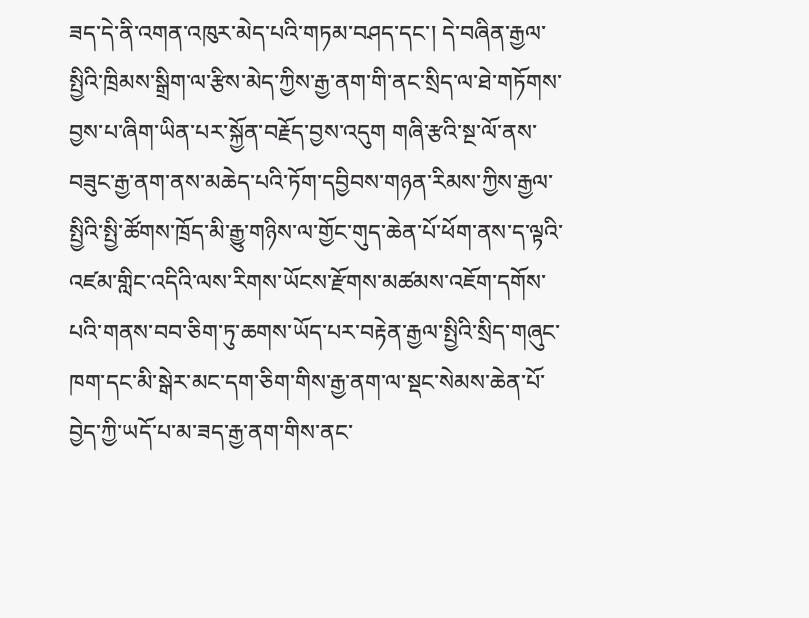ཟད་དེ་ནི་འགན་འཁུར་མེད་པའི་གཏམ་བཤད་དང་། དེ་བཞིན་རྒྱལ་སྤྱིའི་ཁྲིམས་སྒྲིག་ལ་རྩིས་མེད་ཀྱིས་རྒྱ་ནག་གི་ནང་སྲིད་ལ་ཐེ་གཏོགས་བྱས་པ་ཞིག་ཡིན་པར་སྐྱོན་བརྗོད་བྱས་འདུག གཞི་རྩའི་སྔ་ལོ་ནས་བཟུང་རྒྱ་ནག་ནས་མཆེད་པའི་ཏོག་དབྱིབས་གཉན་རིམས་ཀྱིས་རྒྱལ་སྤྱིའི་སྤྱི་ཚོགས་ཁྲོད་མི་རྒྱུ་གཉིས་ལ་གྱོང་གུད་ཆེན་པོ་ཕོག་ནས་ད་ལྟའི་འཛམ་གླིང་འདིའི་ལས་རིགས་ཡོངས་རྫོགས་མཚམས་འཇོག་དགོས་པའི་གནས་བབ་ཅིག་ཏུ་ཆགས་ཡོད་པར་བརྟེན་རྒྱལ་སྤྱིའི་སྲིད་གཞུང་ཁག་དང་མི་སྒེར་མང་དག་ཅིག་གིས་རྒྱ་ནག་ལ་སྡང་སེམས་ཆེན་པོ་བྱེད་ཀྱི་ཡདོ་པ་མ་ཟད་རྒྱ་ནག་གིས་ནང་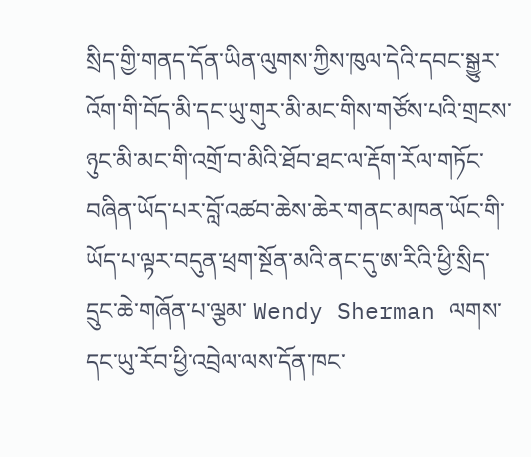སྲིད་གྱི་གནད་དོན་ཡིན་ལུགས་ཀྱིས་ཁུལ་དེའི་དབང་སྒྱུར་འོག་གི་བོད་མི་དང་ཡུ་གུར་མི་མང་གིས་གཙོས་པའི་གྲངས་ཉུང་མི་མང་གི་འགྲོ་བ་མིའི་ཐོབ་ཐང་ལ་རྡོག་རོལ་གཏོང་བཞིན་ཡོད་པར་བློ་འཚབ་ཆེས་ཆེར་གནང་མཁན་ཡོང་གི་ཡོད་པ་ལྟར་བདུན་ཕྲག་སྔོན་མའི་ནང་དུ་ཨ་རིའི་ཕྱི་སྲིད་དྲུང་ཆེ་གཞོན་པ་ལྕམ་ Wendy Sherman ལགས་དང་ཡུ་རོབ་ཕྱི་འབྲེལ་ལས་དོན་ཁང་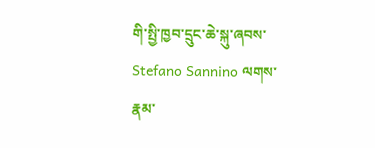གི་སྤྱི་ཁྱབ་དྲུང་ཆེ་སྐུ་ཞབས་ Stefano Sannino ལགས་རྣམ་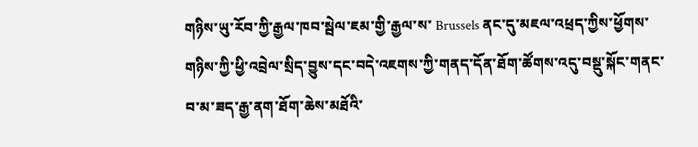གཉིས་ཡུ་རོབ་ཀྱི་རྒྱལ་ཁབ་སྦེལ་ཇམ་གྱི་རྒྱལ་ས་ Brussels ནང་དུ་མཇལ་འཕྲད་ཀྱིས་ཕྱོགས་གཉིས་ཀྱི་ཕྱི་འབྲེལ་སྲིད་བྱུས་དང་བདེ་འཇགས་ཀྱི་གནད་དོན་ཐོག་ཚོགས་འདུ་བསྡུ་སྐོང་གནང་བ་མ་ཟད་རྒྱ་ནག་ཐོག་ཆེས་མཐོའི་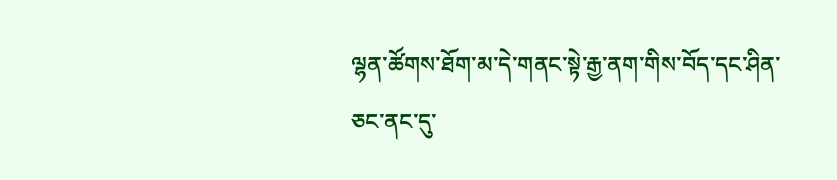ལྷན་ཚོགས་ཐོག་མ་དེ་གནང་སྟེ་རྒྱ་ནག་གིས་བོད་དང་ཤིན་ཅང་ནང་དུ་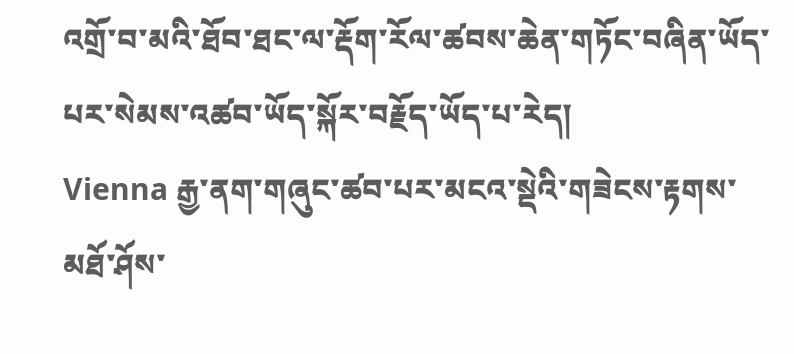འགྲོ་བ་མའི་ཐོབ་ཐང་ལ་རྡོག་རོལ་ཚབས་ཆེན་གཏོང་བཞིན་ཡོད་པར་སེམས་འཚབ་ཡོད་སྐོར་བརྗོད་ཡོད་པ་རེད།
Vienna རྒྱ་ནག་གཞུང་ཚབ་པར་མངའ་སྡེའི་གཟེངས་རྟགས་མཐོ་ཤོས་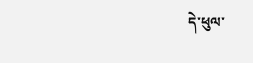དེ་ཕུལ་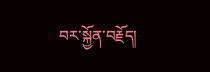བར་སྐྱོན་བརྗོད།